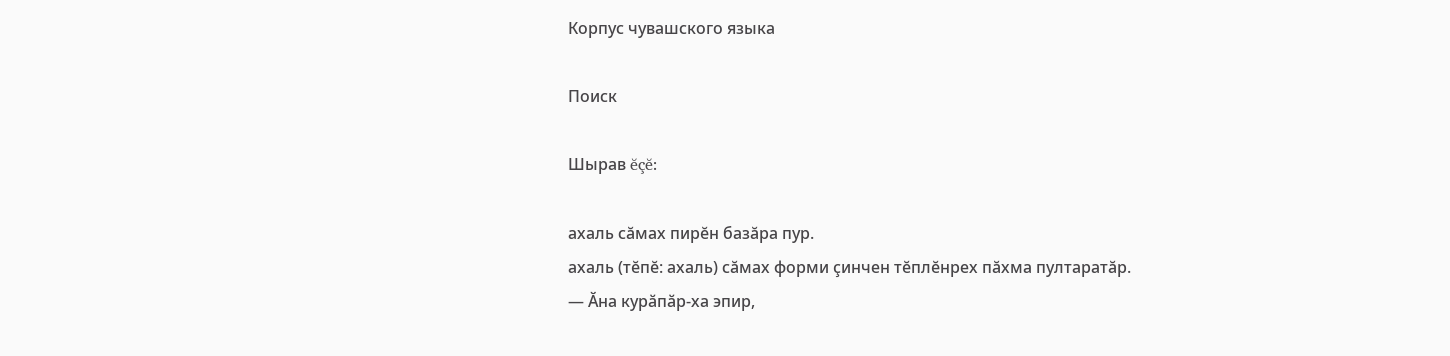Корпус чувашского языка

Поиск

Шырав ĕçĕ:

ахаль сăмах пирĕн базăра пур.
ахаль (тĕпĕ: ахаль) сăмах форми çинчен тĕплĕнрех пăхма пултаратăр.
— Ӑна курӑпӑр-ха эпир,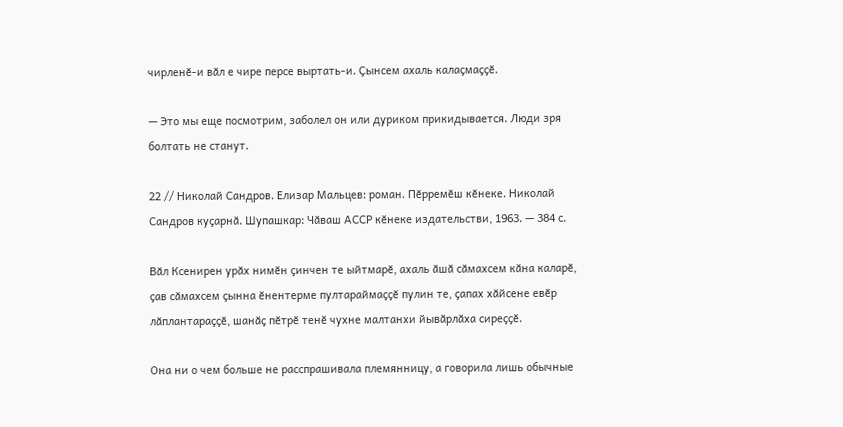чирленӗ-и вӑл е чире персе выртать-и. Ҫынсем ахаль калаҫмаҫҫӗ.

— Это мы еще посмотрим, заболел он или дуриком прикидывается. Люди зря болтать не станут.

22 // Николай Сандров. Елизар Мальцев: роман. Пӗрремӗш кӗнеке. Николай Сандров куҫарнӑ. Шупашкар: Чӑваш АССР кӗнеке издательстви, 1963. — 384 с.

Вӑл Ксенирен урӑх нимӗн ҫинчен те ыйтмарӗ, ахаль ӑшӑ сӑмахсем кӑна каларӗ, ҫав сӑмахсем ҫынна ӗнентерме пултараймаҫҫӗ пулин те, ҫапах хӑйсене евӗр лӑплантараҫҫӗ, шанӑҫ пӗтрӗ тенӗ чухне малтанхи йывӑрлӑха сиреҫҫӗ.

Она ни о чем больше не расспрашивала племянницу, а говорила лишь обычные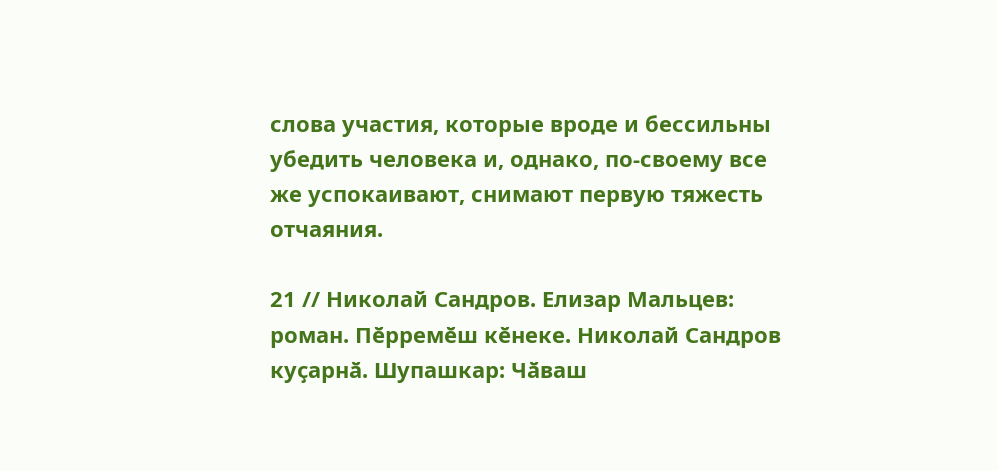слова участия, которые вроде и бессильны убедить человека и, однако, по-своему все же успокаивают, снимают первую тяжесть отчаяния.

21 // Николай Сандров. Елизар Мальцев: роман. Пӗрремӗш кӗнеке. Николай Сандров куҫарнӑ. Шупашкар: Чӑваш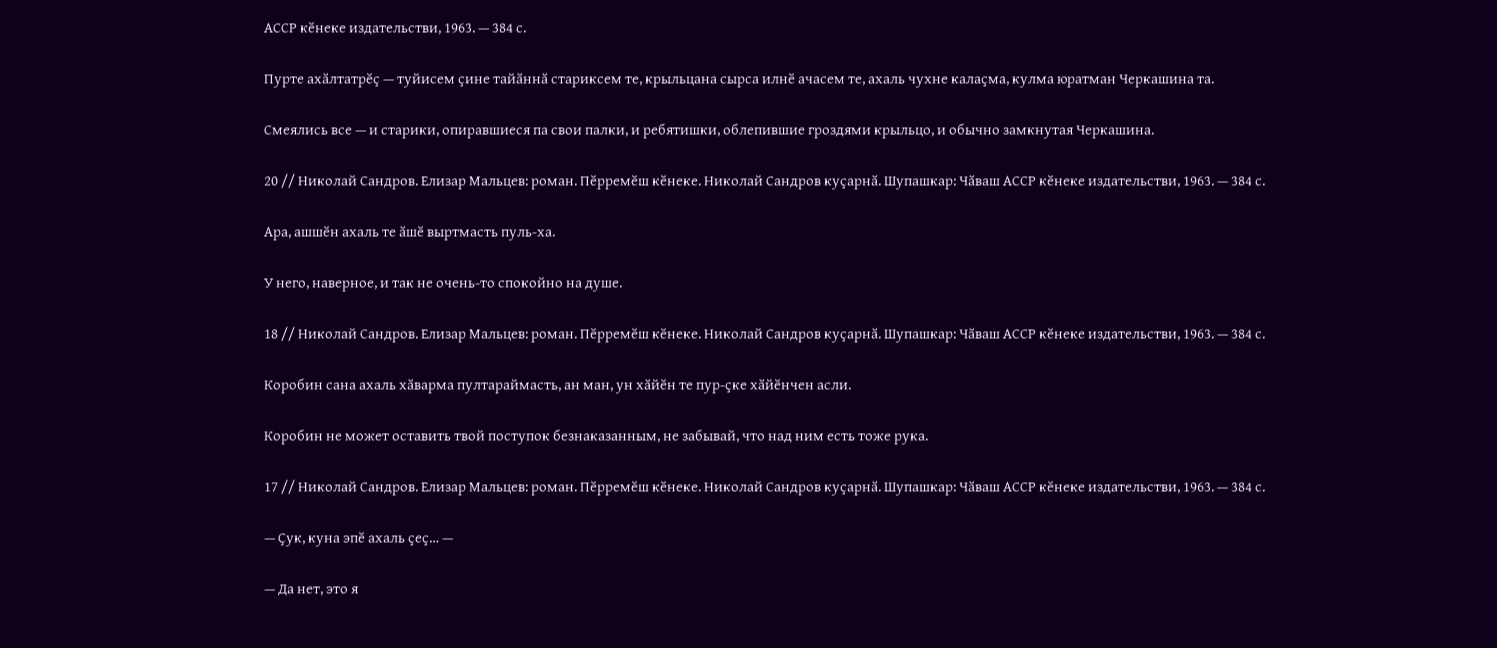АССР кӗнеке издательстви, 1963. — 384 с.

Пурте ахӑлтатрӗҫ — туйисем ҫине тайӑннӑ стариксем те, крыльцана сырса илнӗ ачасем те, ахаль чухне калаҫма, кулма юратман Черкашина та.

Смеялись все — и старики, опиравшиеся па свои палки, и ребятишки, облепившие гроздями крыльцо, и обычно замкнутая Черкашина.

20 // Николай Сандров. Елизар Мальцев: роман. Пӗрремӗш кӗнеке. Николай Сандров куҫарнӑ. Шупашкар: Чӑваш АССР кӗнеке издательстви, 1963. — 384 с.

Ара, ашшӗн ахаль те ӑшӗ выртмасть пуль-ха.

У него, наверное, и так не очень-то спокойно на душе.

18 // Николай Сандров. Елизар Мальцев: роман. Пӗрремӗш кӗнеке. Николай Сандров куҫарнӑ. Шупашкар: Чӑваш АССР кӗнеке издательстви, 1963. — 384 с.

Коробин сана ахаль хӑварма пултараймасть, ан ман, ун хӑйӗн те пур-ҫке хӑйӗнчен асли.

Коробин не может оставить твой поступок безнаказанным, не забывай, что над ним есть тоже рука.

17 // Николай Сандров. Елизар Мальцев: роман. Пӗрремӗш кӗнеке. Николай Сандров куҫарнӑ. Шупашкар: Чӑваш АССР кӗнеке издательстви, 1963. — 384 с.

— Ҫук, куна эпӗ ахаль ҫеҫ… —

— Да нет, это я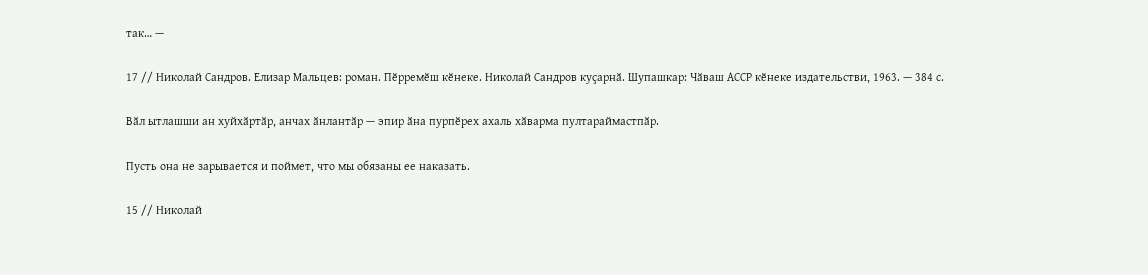так… —

17 // Николай Сандров. Елизар Мальцев: роман. Пӗрремӗш кӗнеке. Николай Сандров куҫарнӑ. Шупашкар: Чӑваш АССР кӗнеке издательстви, 1963. — 384 с.

Вӑл ытлашши ан хуйхӑртӑр, анчах ӑнлантӑр — эпир ӑна пурпӗрех ахаль хӑварма пултараймастпӑр.

Пусть она не зарывается и поймет, что мы обязаны ее наказать.

15 // Николай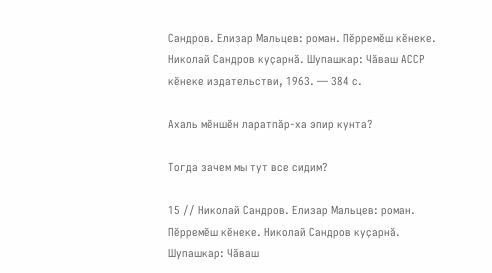Сандров. Елизар Мальцев: роман. Пӗрремӗш кӗнеке. Николай Сандров куҫарнӑ. Шупашкар: Чӑваш АССР кӗнеке издательстви, 1963. — 384 с.

Ахаль мӗншӗн ларатпӑр-ха эпир кунта?

Тогда зачем мы тут все сидим?

15 // Николай Сандров. Елизар Мальцев: роман. Пӗрремӗш кӗнеке. Николай Сандров куҫарнӑ. Шупашкар: Чӑваш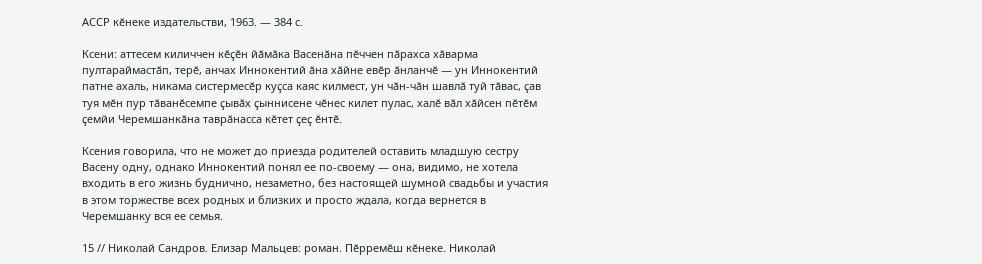АССР кӗнеке издательстви, 1963. — 384 с.

Ксени: аттесем киличчен кӗҫӗн йӑмӑка Васенӑна пӗччен пӑрахса хӑварма пултараймастӑп, терӗ, анчах Иннокентий ӑна хӑйне евӗр ӑнланчӗ — ун Иннокентий патне ахаль, никама систермесӗр куҫса каяс килмест, ун чӑн-чӑн шавлӑ туй тӑвас, ҫав туя мӗн пур тӑванӗсемпе ҫывӑх ҫыннисене чӗнес килет пулас, халӗ вӑл хӑйсен пӗтӗм ҫемйи Черемшанкӑна таврӑнасса кӗтет ҫеҫ ӗнтӗ.

Ксения говорила, что не может до приезда родителей оставить младшую сестру Васену одну, однако Иннокентий понял ее по-своему — она, видимо, не хотела входить в его жизнь буднично, незаметно, без настоящей шумной свадьбы и участия в этом торжестве всех родных и близких и просто ждала, когда вернется в Черемшанку вся ее семья.

15 // Николай Сандров. Елизар Мальцев: роман. Пӗрремӗш кӗнеке. Николай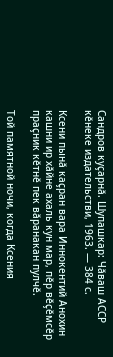Сандров куҫарнӑ. Шупашкар: Чӑваш АССР кӗнеке издательстви, 1963. — 384 с.

Ксени пынӑ каҫран вара Иннокентий Анохин кашни ир хӑйне ахаль кун мар, пӗр вӗҫӗмсӗр праҫник кӗтнӗ пек вӑранакан пулчӗ.

Той памятной ночи, когда Ксения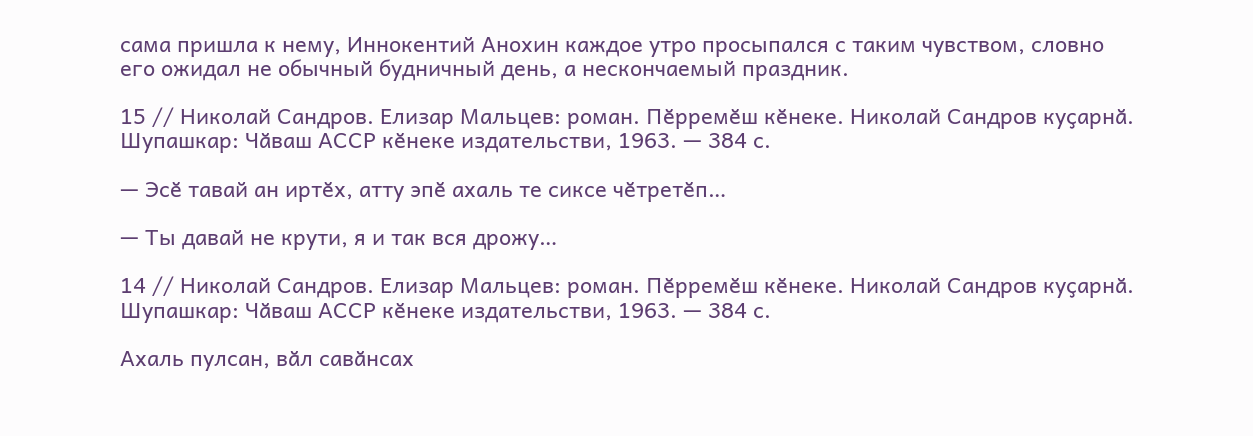сама пришла к нему, Иннокентий Анохин каждое утро просыпался с таким чувством, словно его ожидал не обычный будничный день, а нескончаемый праздник.

15 // Николай Сандров. Елизар Мальцев: роман. Пӗрремӗш кӗнеке. Николай Сандров куҫарнӑ. Шупашкар: Чӑваш АССР кӗнеке издательстви, 1963. — 384 с.

— Эсӗ тавай ан иртӗх, атту эпӗ ахаль те сиксе чӗтретӗп…

— Ты давай не крути, я и так вся дрожу…

14 // Николай Сандров. Елизар Мальцев: роман. Пӗрремӗш кӗнеке. Николай Сандров куҫарнӑ. Шупашкар: Чӑваш АССР кӗнеке издательстви, 1963. — 384 с.

Ахаль пулсан, вӑл савӑнсах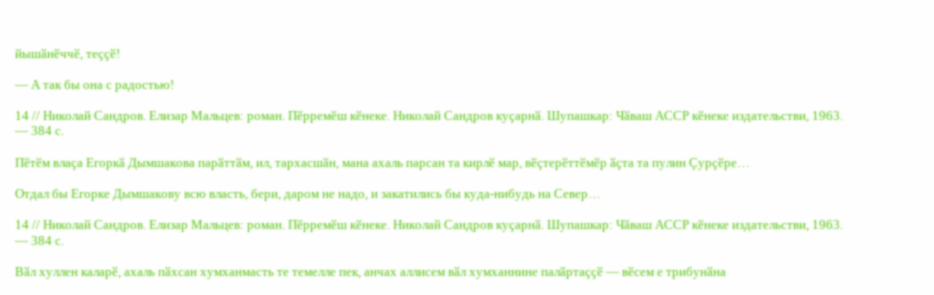йышӑнӗччӗ, теҫҫӗ!

— А так бы она с радостью!

14 // Николай Сандров. Елизар Мальцев: роман. Пӗрремӗш кӗнеке. Николай Сандров куҫарнӑ. Шупашкар: Чӑваш АССР кӗнеке издательстви, 1963. — 384 с.

Пӗтӗм влаҫа Егоркӑ Дымшакова парӑттӑм, ил, тархасшӑн, мана ахаль парсан та кирлӗ мар, вӗҫтерӗттӗмӗр ӑҫта та пулин Ҫурҫӗре…

Отдал бы Егорке Дымшакову всю власть, бери, даром не надо, и закатились бы куда-нибудь на Север…

14 // Николай Сандров. Елизар Мальцев: роман. Пӗрремӗш кӗнеке. Николай Сандров куҫарнӑ. Шупашкар: Чӑваш АССР кӗнеке издательстви, 1963. — 384 с.

Вӑл хуллен каларӗ, ахаль пӑхсан хумханмасть те темелле пек, анчах аллисем вӑл хумханнине палӑртаҫҫӗ — вӗсем е трибунӑна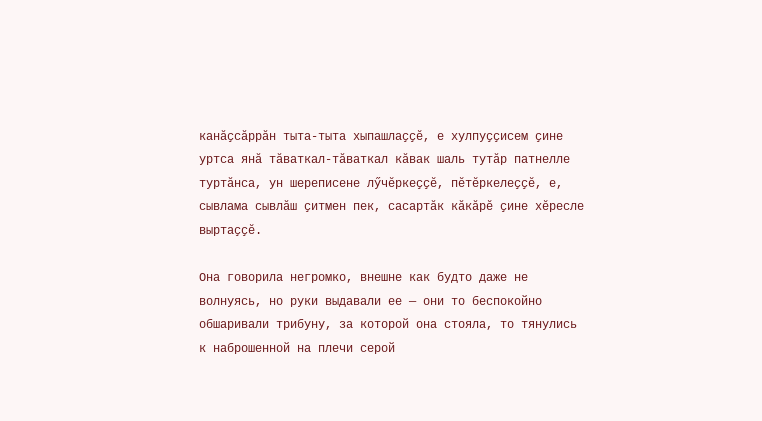канӑҫсӑррӑн тыта-тыта хыпашлаҫҫӗ, е хулпуҫҫисем ҫине уртса янӑ тӑваткал-тӑваткал кӑвак шаль тутӑр патнелле туртӑнса, ун шереписене лӳчӗркеҫҫӗ, пӗтӗркелеҫҫӗ, е, сывлама сывлӑш ҫитмен пек, сасартӑк кӑкӑрӗ ҫине хӗресле выртаҫҫӗ.

Она говорила негромко, внешне как будто даже не волнуясь, но руки выдавали ее — они то беспокойно обшаривали трибуну, за которой она стояла, то тянулись к наброшенной на плечи серой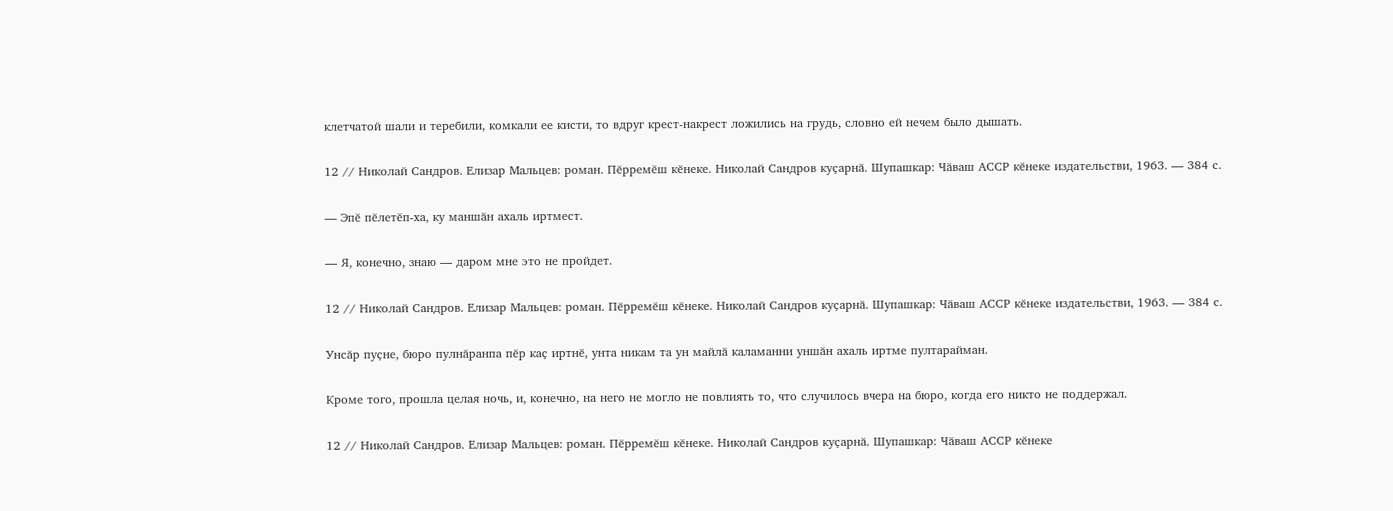клетчатой шали и теребили, комкали ее кисти, то вдруг крест-накрест ложились на грудь, словно ей нечем было дышать.

12 // Николай Сандров. Елизар Мальцев: роман. Пӗрремӗш кӗнеке. Николай Сандров куҫарнӑ. Шупашкар: Чӑваш АССР кӗнеке издательстви, 1963. — 384 с.

— Эпӗ пӗлетӗп-ха, ку маншӑн ахаль иртмест.

— Я, конечно, знаю — даром мне это не пройдет.

12 // Николай Сандров. Елизар Мальцев: роман. Пӗрремӗш кӗнеке. Николай Сандров куҫарнӑ. Шупашкар: Чӑваш АССР кӗнеке издательстви, 1963. — 384 с.

Унсӑр пуҫне, бюро пулнӑранпа пӗр каҫ иртнӗ, унта никам та ун майлӑ каламанни уншӑн ахаль иртме пултарайман.

Кроме того, прошла целая ночь, и, конечно, на него не могло не повлиять то, что случилось вчера на бюро, когда его никто не поддержал.

12 // Николай Сандров. Елизар Мальцев: роман. Пӗрремӗш кӗнеке. Николай Сандров куҫарнӑ. Шупашкар: Чӑваш АССР кӗнеке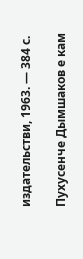издательстви, 1963. — 384 с.

Пухусенче Дымшаков е кам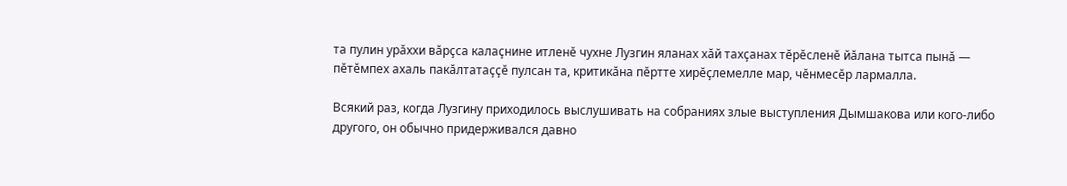та пулин урӑххи вӑрҫса калаҫнине итленӗ чухне Лузгин яланах хӑй тахҫанах тӗрӗсленӗ йӑлана тытса пынӑ — пӗтӗмпех ахаль пакӑлтатаҫҫӗ пулсан та, критикӑна пӗртте хирӗҫлемелле мар, чӗнмесӗр лармалла.

Всякий раз, когда Лузгину приходилось выслушивать на собраниях злые выступления Дымшакова или кого-либо другого, он обычно придерживался давно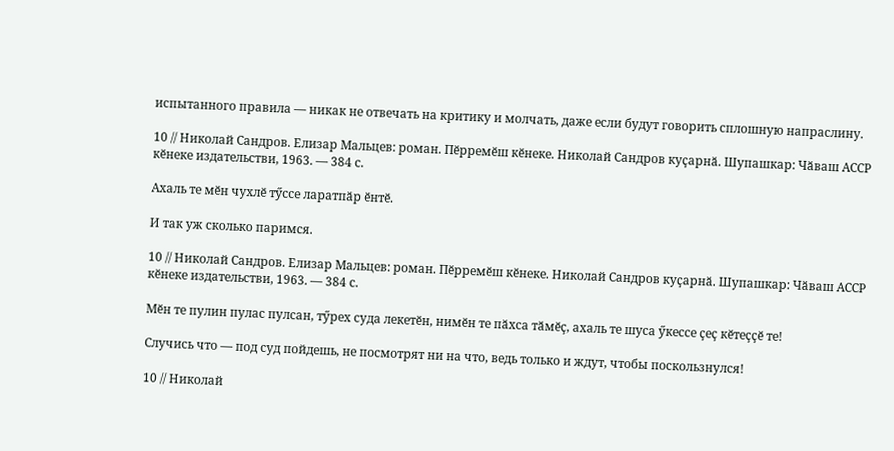испытанного правила — никак не отвечать на критику и молчать, даже если будут говорить сплошную напраслину.

10 // Николай Сандров. Елизар Мальцев: роман. Пӗрремӗш кӗнеке. Николай Сандров куҫарнӑ. Шупашкар: Чӑваш АССР кӗнеке издательстви, 1963. — 384 с.

Ахаль те мӗн чухлӗ тӳссе ларатпӑр ӗнтӗ.

И так уж сколько паримся.

10 // Николай Сандров. Елизар Мальцев: роман. Пӗрремӗш кӗнеке. Николай Сандров куҫарнӑ. Шупашкар: Чӑваш АССР кӗнеке издательстви, 1963. — 384 с.

Мӗн те пулин пулас пулсан, тӳрех суда лекетӗн, нимӗн те пӑхса тӑмӗҫ, ахаль те шуса ӳкессе ҫеҫ кӗтеҫҫӗ те!

Случись что — под суд пойдешь, не посмотрят ни на что, ведь только и ждут, чтобы поскользнулся!

10 // Николай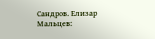Сандров. Елизар Мальцев: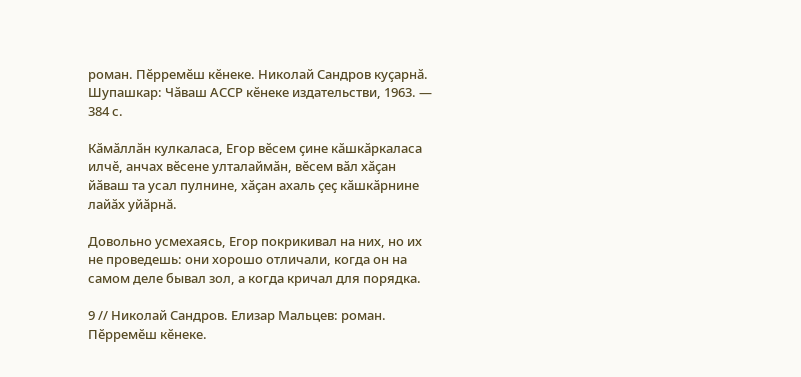роман. Пӗрремӗш кӗнеке. Николай Сандров куҫарнӑ. Шупашкар: Чӑваш АССР кӗнеке издательстви, 1963. — 384 с.

Кӑмӑллӑн кулкаласа, Егор вӗсем ҫине кӑшкӑркаласа илчӗ, анчах вӗсене улталаймӑн, вӗсем вӑл хӑҫан йӑваш та усал пулнине, хӑҫан ахаль ҫеҫ кӑшкӑрнине лайӑх уйӑрнӑ.

Довольно усмехаясь, Егор покрикивал на них, но их не проведешь: они хорошо отличали, когда он на самом деле бывал зол, а когда кричал для порядка.

9 // Николай Сандров. Елизар Мальцев: роман. Пӗрремӗш кӗнеке.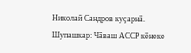Николай Сандров куҫарнӑ. Шупашкар: Чӑваш АССР кӗнеке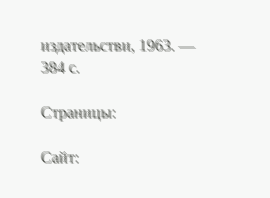издательстви, 1963. — 384 с.

Страницы:

Сайт: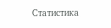Статистика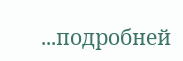...подробней